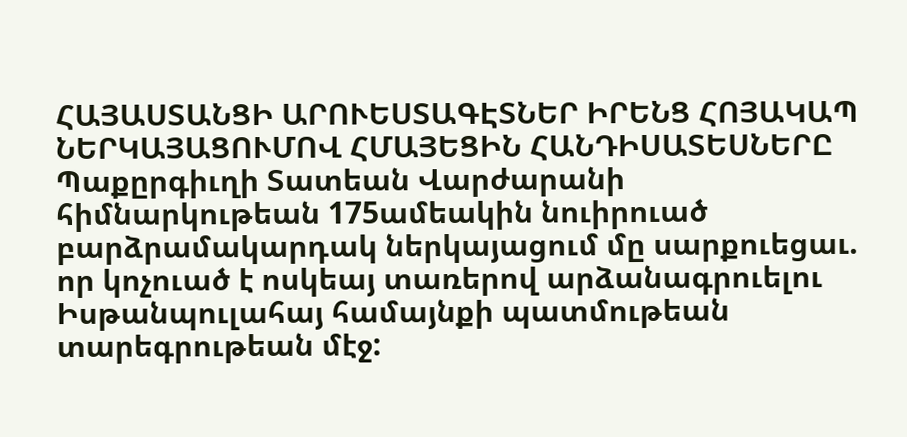ՀԱՅԱՍՏԱՆՑԻ ԱՐՈՒԵՍՏԱԳԷՏՆԵՐ ԻՐԵՆՑ ՀՈՅԱԿԱՊ ՆԵՐԿԱՅԱՑՈՒՄՈՎ ՀՄԱՅԵՑԻՆ ՀԱՆԴԻՍԱՏԵՍՆԵՐԸ
Պաքըրգիւղի Տատեան Վարժարանի հիմնարկութեան 175ամեակին նուիրուած բարձրամակարդակ ներկայացում մը սարքուեցաւ. որ կոչուած է ոսկեայ տառերով արձանագրուելու Իսթանպուլահայ համայնքի պատմութեան տարեգրութեան մէջ: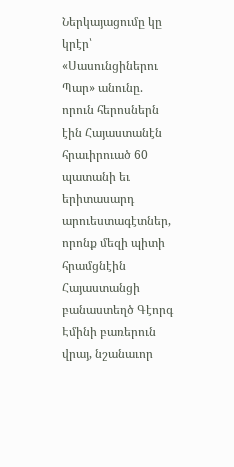Ներկայացումը կը կրէր՝ «Սասունցիներու Պար» անունը. որուն հերոսներն էին Հայաստանէն հրաւիրուած 60 պատանի եւ երիտասարդ արուեստագէտներ, որոնք մեզի պիտի հրամցնէին Հայաստանցի բանաստեղծ Գէորգ Էմինի բառերուն վրայ, նշանաւոր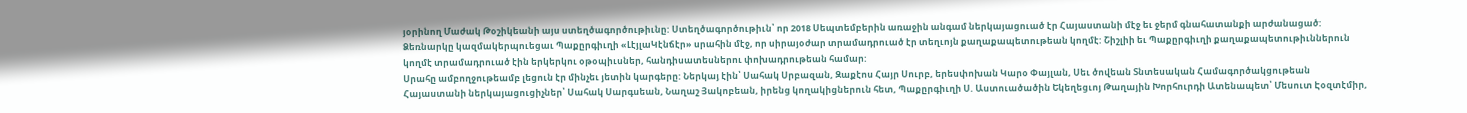յօրինող Մաժակ Թօշիկեանի այս ստեղծագործութիւնը: Ստեղծագործութիւն՝ որ 2018 Սեպտեմբերին առաջին անգամ ներկայացուած էր Հայաստանի մէջ եւ ջերմ գնահատանքի արժանացած:
Ձեռնարկը կազմակերպուեցաւ Պաքըրգիւղի «ԼէյլաԿէնճէր» սրահին մէջ, որ սիրայօժար տրամադրուած էր տեղւոյն քաղաքապետութեան կողմէ: Շիշլիի եւ Պաքըրգիւղի քաղաքապետութիւններուն կողմէ տրամադրուած էին երկերկու օթօպիւսներ, հանդիսատեսներու փոխադրութեան համար:
Սրահը ամբողջութեամբ լեցուն էր մինչեւ յետին կարգերը: Ներկայ էին՝ Սահակ Սրբազան, Զաքէոս Հայր Սուրբ, երեսփոխան Կարօ Փայլան, Սեւ ծովեան Տնտեսական Համագործակցութեան Հայաստանի ներկայացուցիչներ՝ Սահակ Սարգսեան, Նաղաշ Յակոբեան, իրենց կողակիցներուն հետ, Պաքըրգիւղի Ս. Աստուածածին Եկեղեցւոյ Թաղային Խորհուրդի Ատենապետ՝ Մեսուտ Էօզտէմիր,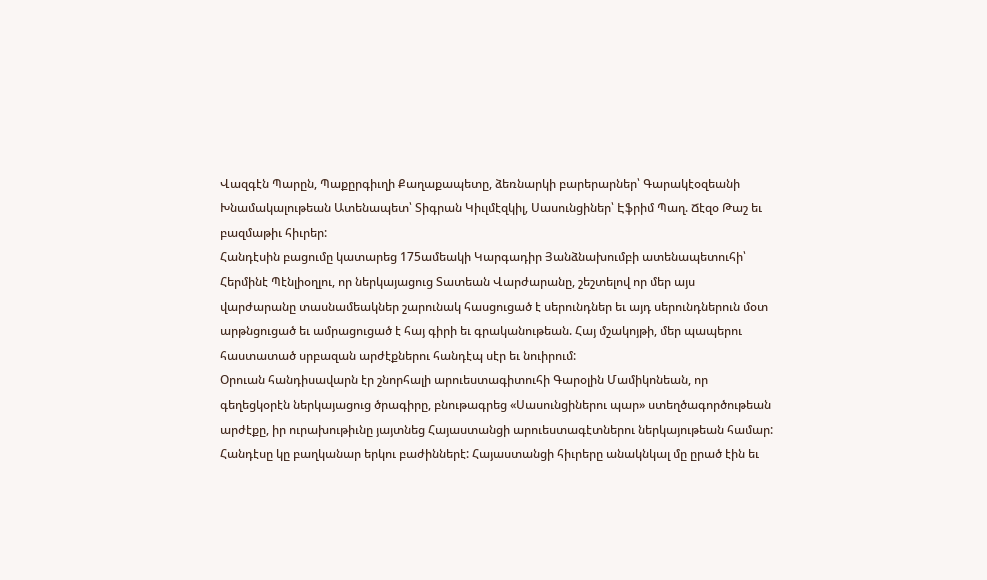Վազգէն Պարըն, Պաքըրգիւղի Քաղաքապետը, ձեռնարկի բարերարներ՝ Գարակէօզեանի Խնամակալութեան Ատենապետ՝ Տիգրան Կիւլմէզկիլ, Սասունցիներ՝ Էֆրիմ Պաղ. Ճէզօ Թաշ եւ բազմաթիւ հիւրեր:
Հանդէսին բացումը կատարեց 175ամեակի Կարգադիր Յանձնախումբի ատենապետուհի՝ Հերմինէ Պէնլիօղլու, որ ներկայացուց Տատեան Վարժարանը, շեշտելով որ մեր այս վարժարանը տասնամեակներ շարունակ հասցուցած է սերունդներ եւ այդ սերունդներուն մօտ արթնցուցած եւ ամրացուցած է հայ գիրի եւ գրականութեան. Հայ մշակոյթի, մեր պապերու հաստատած սրբազան արժէքներու հանդէպ սէր եւ նուիրում:
Օրուան հանդիսավարն էր շնորհալի արուեստագիտուհի Գարօլին Մամիկոնեան, որ գեղեցկօրէն ներկայացուց ծրագիրը, բնութագրեց «Սասունցիներու պար» ստեղծագործութեան արժէքը, իր ուրախութիւնը յայտնեց Հայաստանցի արուեստագէտներու ներկայութեան համար:
Հանդէսը կը բաղկանար երկու բաժիններէ: Հայաստանցի հիւրերը անակնկալ մը ըրած էին եւ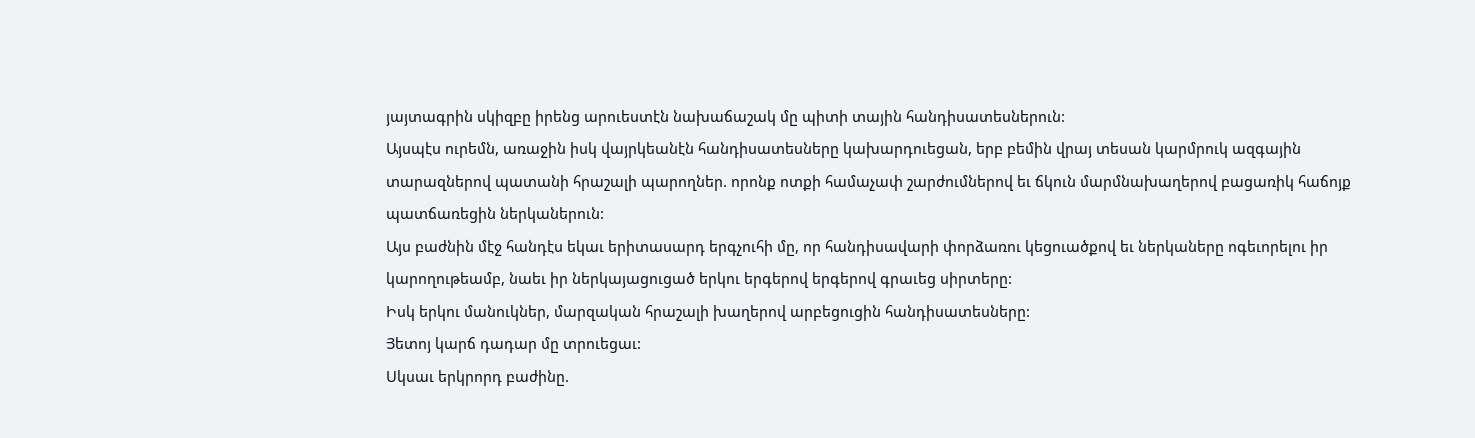յայտագրին սկիզբը իրենց արուեստէն նախաճաշակ մը պիտի տային հանդիսատեսներուն:
Այսպէս ուրեմն, առաջին իսկ վայրկեանէն հանդիսատեսները կախարդուեցան, երբ բեմին վրայ տեսան կարմրուկ ազգային տարազներով պատանի հրաշալի պարողներ. որոնք ոտքի համաչափ շարժումներով եւ ճկուն մարմնախաղերով բացառիկ հաճոյք պատճառեցին ներկաներուն:
Այս բաժնին մէջ հանդէս եկաւ երիտասարդ երգչուհի մը, որ հանդիսավարի փորձառու կեցուածքով եւ ներկաները ոգեւորելու իր կարողութեամբ, նաեւ իր ներկայացուցած երկու երգերով երգերով գրաւեց սիրտերը:
Իսկ երկու մանուկներ, մարզական հրաշալի խաղերով արբեցուցին հանդիսատեսները:
Յետոյ կարճ դադար մը տրուեցաւ:
Սկսաւ երկրորդ բաժինը.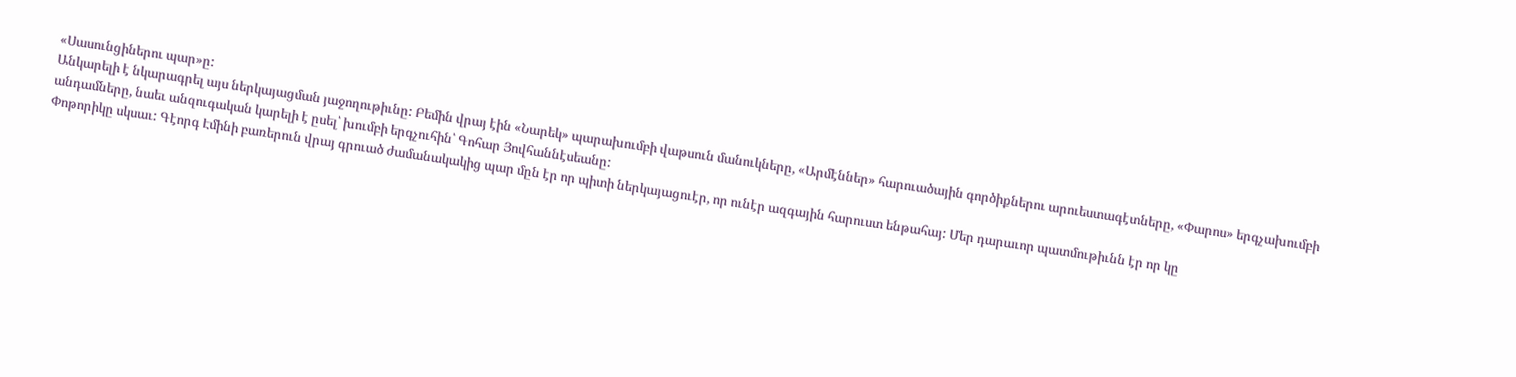«Սասունցիներու պար»ը:
Անկարելի է նկարագրել այս ներկայացման յաջողութիւնը: Բեմին վրայ էին «Նարեկ» պարախումբի վաթսուն մանուկները, «Արմէններ» հարուածային գործիքներու արուեստագէտները, «Փարոս» երգչախումբի անդամները, նաեւ անզուգական կարելի է ըսել՝ խումբի երգչուհին՝ Գոհար Յովհաննէսեանը:
Փոթորիկը սկսաւ: Գէորգ Էմինի բառերուն վրայ գրուած ժամանակակից պար մըն էր որ պիտի ներկայացուէր, որ ունէր ազգային հարուստ ենթահայ: Մեր դարաւոր պատմութիւնն էր որ կը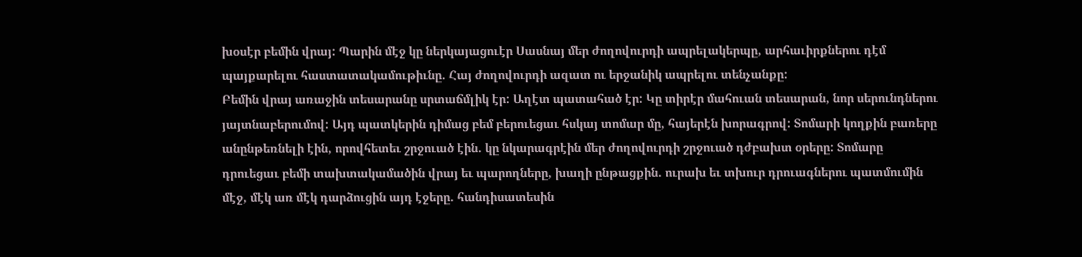խօսէր բեմին վրայ: Պարին մէջ կը ներկայացուէր Սասնայ մեր ժողովուրդի ապրելակերպը, արհաւիրքներու դէմ պայքարելու հաստատակամութիւնը. Հայ ժողովուրդի ազատ ու երջանիկ ապրելու տենչանքը:
Բեմին վրայ առաջին տեսարանը սրտաճմլիկ էր: Աղէտ պատահած էր: Կը տիրէր մահուան տեսարան, նոր սերունդներու յայտնաբերումով: Այդ պատկերին դիմաց բեմ բերուեցաւ հսկայ տոմար մը, հայերէն խորագրով: Տոմարի կողքին բառերը անընթեռնելի էին, որովհետեւ շրջուած էին. կը նկարագրէին մեր ժողովուրդի շրջուած դժբախտ օրերը: Տոմարը դրուեցաւ բեմի տախտակամածին վրայ եւ պարողները, խաղի ընթացքին. ուրախ եւ տխուր դրուագներու պատմումին մէջ, մէկ առ մէկ դարձուցին այդ էջերը. հանդիսատեսին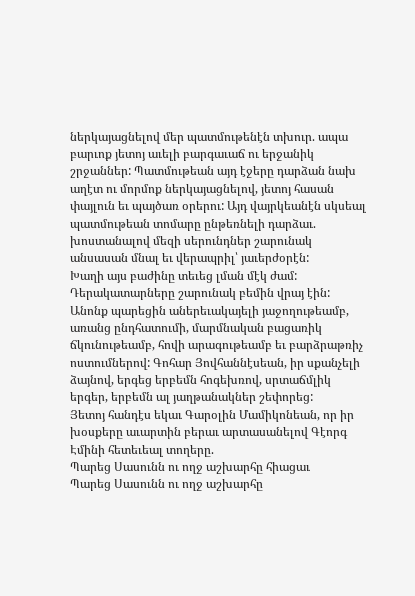ներկայացնելով մեր պատմութենէն տխուր. ապա բարւոք յետոյ աւելի բարգաւաճ ու երջանիկ շրջաններ: Պատմութեան այդ էջերը դարձան նախ աղէտ ու մորմոք ներկայացնելով, յետոյ հասան փայլուն եւ պայծառ օրերու: Այդ վայրկեանէն սկսեալ պատմութեան տոմարը ընթեռնելի դարձաւ. խոստանալով մեզի սերունդներ շարունակ անսասան մնալ եւ վերապրիլ՝ յաւերժօրէն:
Խաղի այս բաժինը տեւեց լման մէկ ժամ: Դերակատարները շարունակ բեմին վրայ էին: Անոնք պարեցին աներեւակայելի յաջողութեամբ, առանց ընդհատումի, մարմնական բացառիկ ճկունութեամբ, հովի արագութեամբ եւ բարձրաթռիչ ոստումներով: Գոհար Յովհաննէսեան, իր սքանչելի ձայնով, երգեց երբեմն հոգեխռով, սրտաճմլիկ երգեր, երբեմն ալ յաղթանակներ շեփորեց:
Յետոյ հանդէս եկաւ Գարօլին Մամիկոնեան, որ իր խօսքերը աւարտին բերաւ արտասանելով Գէորգ Էմինի հետեւեալ տողերը.
Պարեց Սասունն ու ողջ աշխարհը հիացաւ
Պարեց Սասունն ու ողջ աշխարհը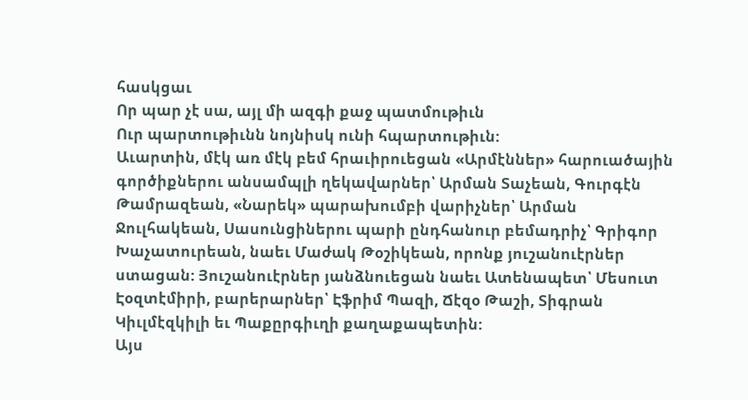հասկցաւ
Որ պար չէ սա, այլ մի ազգի քաջ պատմութիւն
Ուր պարտութիւնն նոյնիսկ ունի հպարտութիւն:
Աւարտին, մէկ առ մէկ բեմ հրաւիրուեցան «Արմէններ» հարուածային գործիքներու անսամպլի ղեկավարներ՝ Արման Տաչեան, Գուրգէն Թամրազեան, «Նարեկ» պարախումբի վարիչներ՝ Արման Ջուլհակեան, Սասունցիներու պարի ընդհանուր բեմադրիչ՝ Գրիգոր Խաչատուրեան, նաեւ Մաժակ Թօշիկեան, որոնք յուշանուէրներ ստացան: Յուշանուէրներ յանձնուեցան նաեւ Ատենապետ՝ Մեսուտ Էօզտէմիրի, բարերարներ՝ Էֆրիմ Պազի, Ճէզօ Թաշի, Տիգրան Կիւլմէզկիլի եւ Պաքըրգիւղի քաղաքապետին:
Այս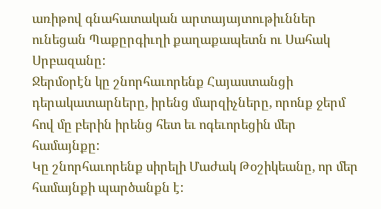առիթով գնահատական արտայայտութիւններ ունեցան Պաքըրգիւղի քաղաքապետն ու Սահակ Սրբազանը:
Ջերմօրէն կը շնորհաւորենք Հայաստանցի դերակատարները, իրենց մարզիչները, որոնք ջերմ հով մը բերին իրենց հետ եւ ոգեւորեցին մեր համայնքը:
Կը շնորհաւորենք սիրելի Մաժակ Թօշիկեանը, որ մեր համայնքի պարծանքն է: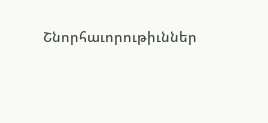Շնորհաւորութիւններ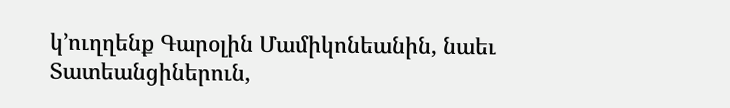կ’ուղղենք Գարօլին Մամիկոնեանին, նաեւ Տատեանցիներուն,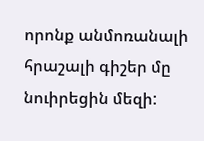որոնք անմոռանալի հրաշալի գիշեր մը նուիրեցին մեզի: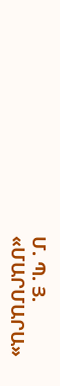Մ. Պ. Յ.
«ՄԱՐՄԱՐԱ»